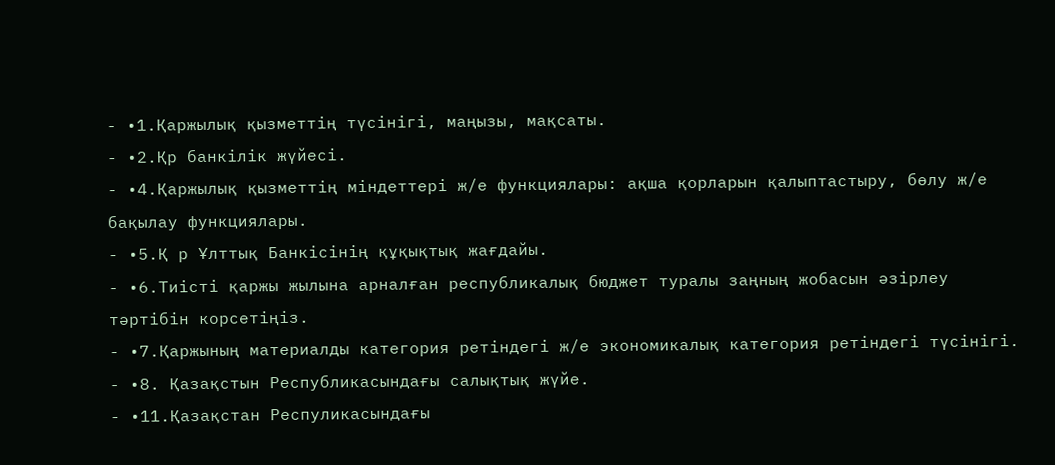- •1.Қаржылық қызметтің түсінігі, маңызы, мақсаты.
- •2.Қр банкілік жүйесі.
- •4.Қаржылық қызметтің міндеттері ж/е функциялары: ақша қорларын қалыптастыру, бөлу ж/е бақылау функциялары.
- •5.Қ р Ұлттық Банкісінің құқықтық жағдайы.
- •6.Тиісті қаржы жылына арналған республикалық бюджет туралы заңның жобасын әзірлеу тәртібін корсетіңіз.
- •7.Қаржының материалды категория ретіндегі ж/е экономикалық категория ретіндегі түсінігі.
- •8. Қазақстын Республикасындағы салықтық жүйе.
- •11.Қазақстан Респуликасындағы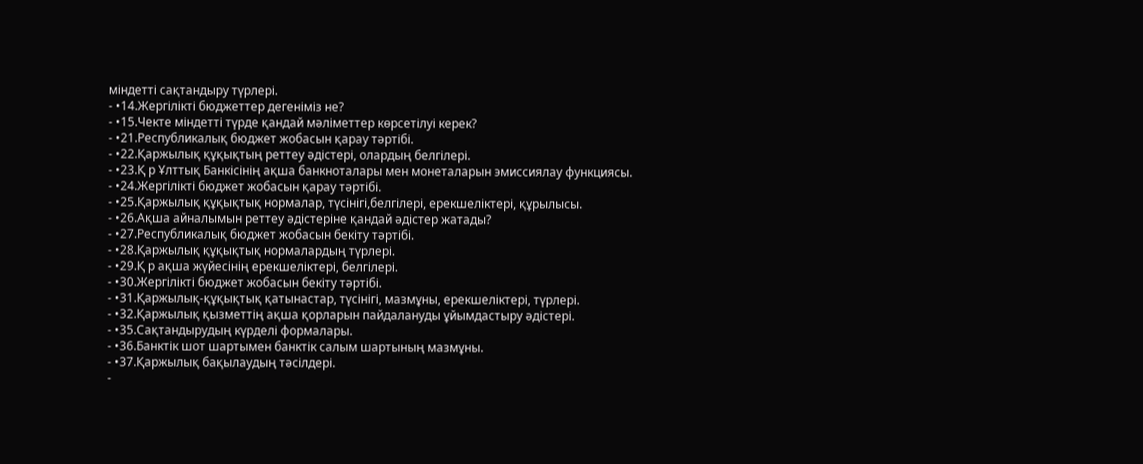міндетті сақтандыру түрлері.
- •14.Жергілікті бюджеттер дегеніміз не?
- •15.Чекте міндетті түрде қандай мәліметтер көрсетілуі керек?
- •21.Республикалық бюджет жобасын қарау тәртібі.
- •22.Қаржылық құқықтың реттеу әдістері, олардың белгілері.
- •23.Қ р Ұлттық Банкісінің ақша банкноталары мен монеталарын эмиссиялау функциясы.
- •24.Жергілікті бюджет жобасын қарау тәртібі.
- •25.Қаржылық құқықтық нормалар, түсінігі,белгілері, ерекшеліктері, құрылысы.
- •26.Ақша айналымын реттеу әдістеріне қандай әдістер жатады?
- •27.Республикалық бюджет жобасын бекіту тәртібі.
- •28.Қаржылық құқықтық нормалардың түрлері.
- •29.Қ р ақша жүйесінің ерекшеліктері, белгілері.
- •30.Жергілікті бюджет жобасын бекіту тәртібі.
- •31.Қаржылық-құқықтық қатынастар, түсінігі, мазмұны, ерекшеліктері, түрлері.
- •32.Қаржылық қызметтің ақша қорларын пайдалануды ұйымдастыру әдістері.
- •35.Сақтандырудың күрделі формалары.
- •36.Банктік шот шартымен банктік салым шартының мазмұны.
- •37.Қаржылық бақылаудың тәсілдері.
-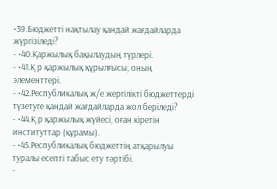•39.Бюджетті нақтылау қандай жағдайларда жүргізіледі?
- •40.Қаржылық бақылаудың түрлері.
- •41.Қ р қаржылық құрылғысы, оның элементтері.
- •42.Республикалық ж/е жергілікті бюджеттерді түзетуге қандай жағдайларда жол беріледі?
- •44.Қ р қаржылық жүйесі, оған кіретін институттар (құрамы).
- •45.Республикалық бюджеттің атқарылуы туралы есепті табыс ету тәртібі.
-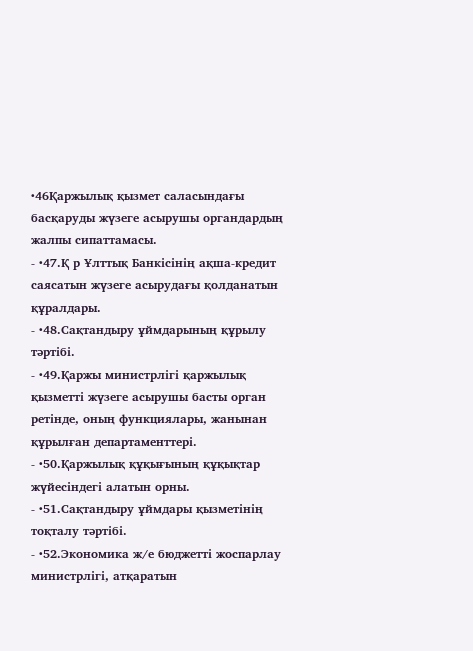•46Қаржылық қызмет саласындағы басқаруды жүзеге асырушы органдардың жалпы сипаттамасы.
- •47.Қ р Ұлттық Банкісінің ақша-кредит саясатын жүзеге асырудағы қолданатын құралдары.
- •48.Сақтандыру ұймдарының құрылу тәртібі.
- •49.Қаржы министрлігі қаржылық қызметті жүзеге асырушы басты орган ретінде, оның функциялары, жанынан құрылған департаменттері.
- •50.Қаржылық құқығының құқықтар жүйесіндегі алатын орны.
- •51.Сақтандыру ұймдары қызметінің тоқталу тәртібі.
- •52.Экономика ж/е бюджетті жоспарлау министрлігі, атқаратын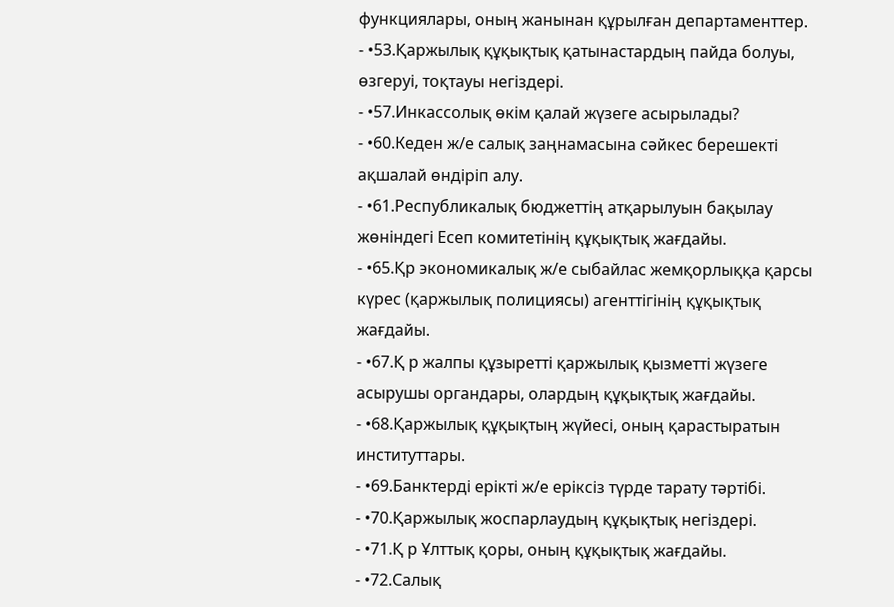функциялары, оның жанынан құрылған департаменттер.
- •53.Қаржылық құқықтық қатынастардың пайда болуы, өзгеруі, тоқтауы негіздері.
- •57.Инкассолық өкім қалай жүзеге асырылады?
- •60.Кеден ж/е салық заңнамасына сәйкес берешекті ақшалай өндіріп алу.
- •61.Республикалық бюджеттің атқарылуын бақылау жөніндегі Есеп комитетінің құқықтық жағдайы.
- •65.Қр экономикалық ж/е сыбайлас жемқорлыққа қарсы күрес (қаржылық полициясы) агенттігінің құқықтық жағдайы.
- •67.Қ р жалпы құзыретті қаржылық қызметті жүзеге асырушы органдары, олардың құқықтық жағдайы.
- •68.Қаржылық құқықтың жүйесі, оның қарастыратын институттары.
- •69.Банктерді ерікті ж/е еріксіз түрде тарату тәртібі.
- •70.Қаржылық жоспарлаудың құқықтық негіздері.
- •71.Қ р Ұлттық қоры, оның құқықтық жағдайы.
- •72.Салық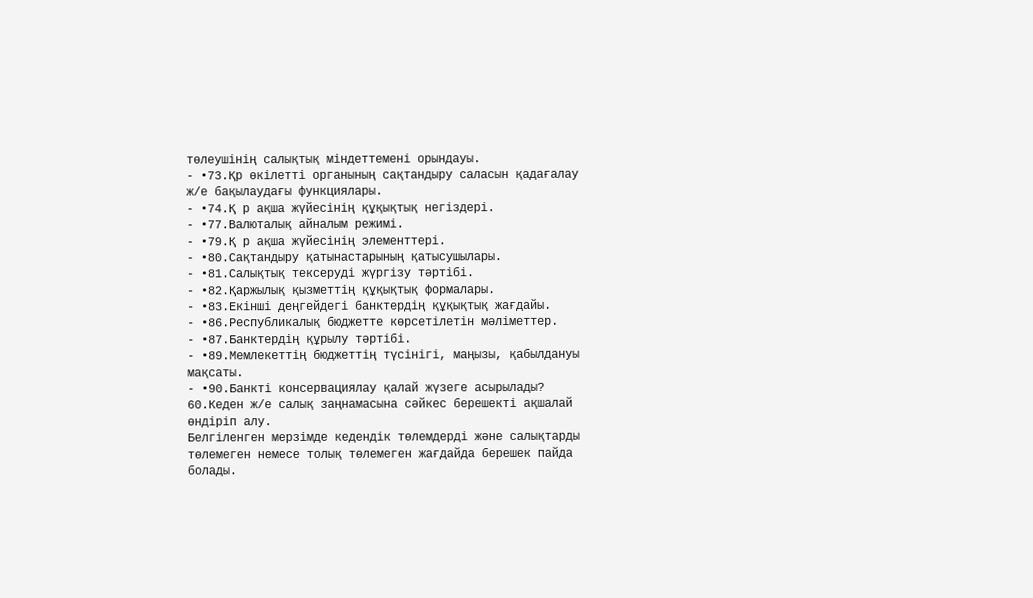төлеушінің салықтық міндеттемені орындауы.
- •73.Қр өкілетті органының сақтандыру саласын қадағалау ж/е бақылаудағы функциялары.
- •74.Қ р ақша жүйесінің құқықтық негіздері.
- •77.Валюталық айналым режимі.
- •79.Қ р ақша жүйесінің элементтері.
- •80.Сақтандыру қатынастарының қатысушылары.
- •81.Салықтық тексеруді жүргізу тәртібі.
- •82.Қаржылық қызметтің құқықтық формалары.
- •83.Екінші деңгейдегі банктердің құқықтық жағдайы.
- •86.Республикалық бюджетте көрсетілетін мәліметтер.
- •87.Банктердің құрылу тәртібі.
- •89.Мемлекеттің бюджеттің түсінігі, маңызы, қабылдануы мақсаты.
- •90.Банкті консервациялау қалай жүзеге асырылады?
60.Кеден ж/е салық заңнамасына сәйкес берешекті ақшалай өндіріп алу.
Белгіленген мерзімде кедендік төлемдерді және салықтарды төлемеген немесе толық төлемеген жағдайда берешек пайда болады.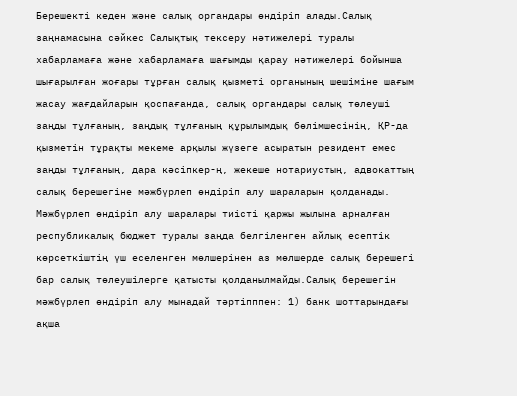Берешекті кеден және салық органдары өндіріп алады.Салық заңнамасына сәйкес Салықтық тексеру нәтижелері туралы хабарламаға және хабарламаға шағымды қарау нәтижелері бойынша шығарылған жоғары тұрған салық қызметі органының шешіміне шағым жасау жағдайларын қоспағанда, салық органдары салық төлеуші заңды тұлғаның, заңдық тұлғаның құрылымдық бөлімшесінің, ҚР-да қызметін тұрақты мекеме арқылы жүзеге асыратын резидент емес заңды тұлғаның, дара кәсіпкер-ң, жекеше нотариустың, адвокаттың салық берешегіне мәжбүрлеп өндіріп алу шараларын қолданады. Мәжбүрлеп өндіріп алу шаралары тиісті қаржы жылына арналған республикалық бюджет туралы заңда белгіленген айлық есептік көрсеткіштің үш еселенген мөлшерінен аз мөлшерде салық берешегі бар салық төлеушілерге қатысты қолданылмайды.Салық берешегін мәжбүрлеп өндіріп алу мынадай тәртіпппен: 1) банк шоттарындағы ақша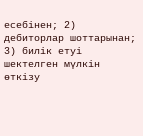есебінен; 2) дебиторлар шоттарынан; 3) билік етуі шектелген мүлкін өткізу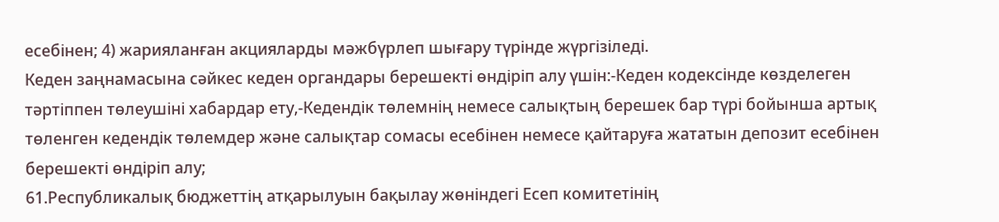есебінен; 4) жарияланған акцияларды мәжбүрлеп шығару түрінде жүргізіледі.
Кеден заңнамасына сәйкес кеден органдары берешекті өндіріп алу үшін:-Кеден кодексінде көзделеген тәртіппен төлеушіні хабардар ету,-Кедендік төлемнің немесе салықтың берешек бар түрі бойынша артық төленген кедендік төлемдер және салықтар сомасы есебінен немесе қайтаруға жататын депозит есебінен берешекті өндіріп алу;
61.Республикалық бюджеттің атқарылуын бақылау жөніндегі Есеп комитетінің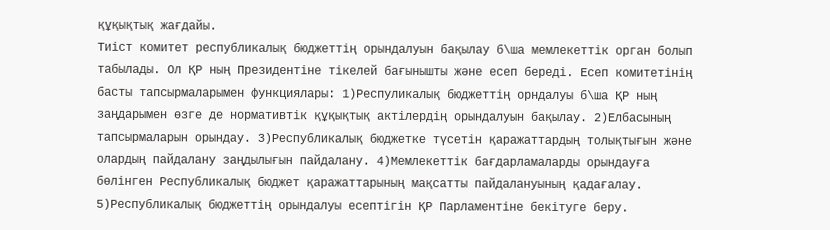құқықтық жағдайы.
Тиіст комитет республикалық бюджеттің орындалуын бақылау б\ша мемлекеттік орган болып табылады. Ол ҚР ның Президентіне тікелей бағынышты және есеп береді. Есеп комитетінің басты тапсырмаларымен функциялары: 1)Респуликалық бюджеттің орндалуы б\ша ҚР ның заңдарымен өзге де нормативтік құқықтық актілердің орындалуын бақылау. 2)Елбасының тапсырмаларын орындау. 3)Республикалық бюджетке түсетін қаражаттардың толықтығын және олардың пайдалану заңдылығын пайдалану. 4)Мемлекеттік бағдарламаларды орындауға бөлінген Республикалық бюджет қаражаттарының мақсатты пайдалануының қадағалау. 5)Республикалық бюджеттің орындалуы есептігін ҚР Парламентіне бекітуге беру.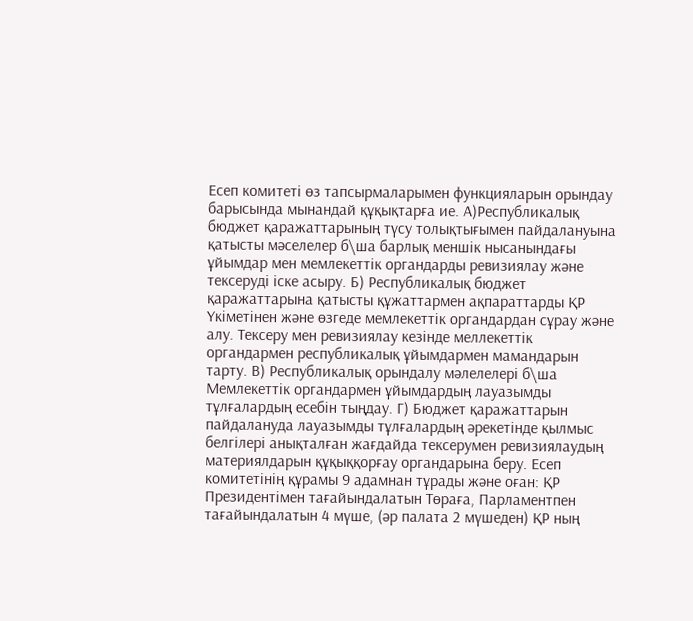Есеп комитеті өз тапсырмаларымен функцияларын орындау барысында мынандай құқықтарға ие. А)Республикалық бюджет қаражаттарының түсу толықтығымен пайдалануына қатысты мәселелер б\ша барлық меншік нысанындағы ұйымдар мен мемлекеттік органдарды ревизиялау және тексеруді іске асыру. Б) Республикалық бюджет қаражаттарына қатысты құжаттармен ақпараттарды ҚР Үкіметінен және өзгеде мемлекеттік органдардан сұрау және алу. Тексеру мен ревизиялау кезінде меллекеттік органдармен республикалық ұйымдармен мамандарын тарту. В) Республикалық орындалу мәлелелері б\ша Мемлекеттік органдармен ұйымдардың лауазымды тұлғалардың есебін тыңдау. Г) Бюджет қаражаттарын пайдалануда лауазымды тұлғалардың әрекетінде қылмыс белгілері анықталған жағдайда тексерумен ревизиялаудың материялдарын құқыққорғау органдарына беру. Есеп комитетінің құрамы 9 адамнан тұрады және оған: ҚР Президентімен тағайындалатын Төраға, Парламентпен тағайындалатын 4 мүше, (әр палата 2 мүшеден) ҚР ның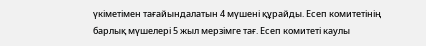үкіметімен тағайындалатын 4 мүшені құрайды. Есеп комитетінің барлық мүшелері 5 жыл мерзімге тағ. Есеп комитеті каулы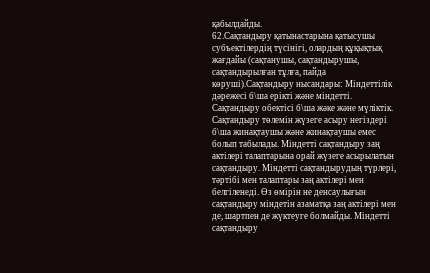қабылдайды.
62.Сақтандыру қатынастарына қатысушы субъектілердің түсінігі, олардың құқықтық жағдайы (сақтанушы, сақтандырушы, сақтандырылған тұлға, пайда көруші).Сақтандыру нысандары: Міндеттілік дәрежесі б\ша ерікті және міндетті. Сақтандыру обектісі б\ша жәке және мүліктік. Сақтандыру төлемін жүзеге асыру негіздері б\ша жинақтаушы және жинақтаушы емес болып табылады. Міндетті сақтандыру заң актілері талаптарына орай жүзеге асырылатын сақтандыру. Міндетті сақтандырудың түрлері, тәртібі мен талаптары заң актілері мен белгіленеді. Өз өмірін не денсаулығын сақтандыру міндетін азаматқа заң актілері мен де, шартпен де жүктеуге болмайды. Міндетті сақтандыру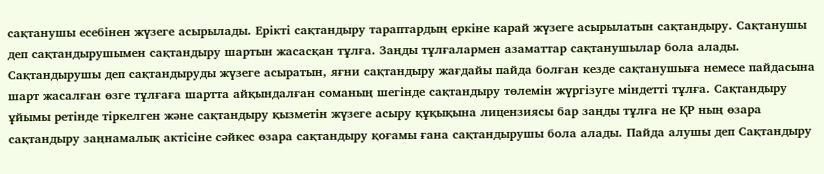сақтанушы есебінен жүзеге асырылады. Ерікті сақтандыру тараптардың еркіне карай жүзеге асырылатын сақтандыру. Сақтанушы деп сақтандырушымен сақтандыру шартын жасасқан тұлға. Заңды тұлғалармен азаматтар сақтанушылар бола алады. Сақтандырушы деп сақтандыруды жүзеге асыратын, яғни сақтандыру жағдайы пайда болған кезде сақтанушыға немесе пайдасына шарт жасалған өзге тұлғаға шартта айқындалған соманың шегінде сақтандыру төлемін жүргізуге міндетті тұлға. Сақтандыру ұйымы ретінде тіркелген және сақтандыру қызметін жүзеге асыру құқықына лицензиясы бар заңды тұлға не ҚР ның өзара сақтандыру заңнамалық актісіне сәйкес өзара сақтандыру қоғамы ғана сақтандырушы бола алады. Пайда алушы деп Сақтандыру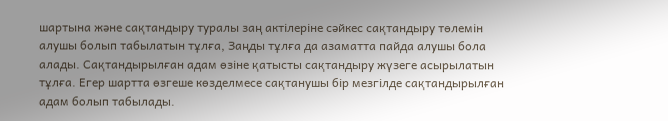шартына және сақтандыру туралы заң актілеріне сәйкес сақтандыру төлемін алушы болып табылатын тұлға, Заңды тұлға да азаматта пайда алушы бола алады. Сақтандырылған адам өзіне қатысты сақтандыру жүзеге асырылатын тұлға. Егер шартта өзгеше көзделмесе сақтанушы бір мезгілде сақтандырылған адам болып табылады.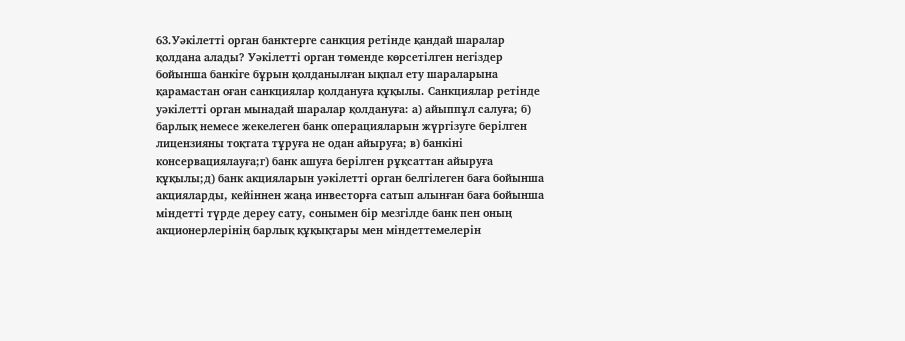63.Уәкілетті орган банктерге санкция ретінде қандай шаралар қолдана алады? Уәкiлеттi орган төменде көрсетiлген негiздер бойынша банкiге бұрын қолданылған ықпал ету шараларына қарамастан оған санкциялар қолдануға құқылы. Санкциялар ретiнде уәкiлеттi орган мынадай шаралар қолдануға: а) айыппұл салуға; б) барлық немесе жекелеген банк операцияларын жүргiзуге берiлген лицензияны тоқтата тұруға не одан айыруға; в) банкiнi консервациялауға;г) банк ашуға берiлген рұқсаттан айыруға құқылы;д) банк акцияларын уәкiлеттi орган белгiлеген баға бойынша акцияларды, кейiннен жаңа инвесторға сатып алынған баға бойынша мiндеттi түрде дереу сату, сонымен бiр мезгiлде банк пен оның акционерлерiнiң барлық құқықтары мен мiндеттемелерiн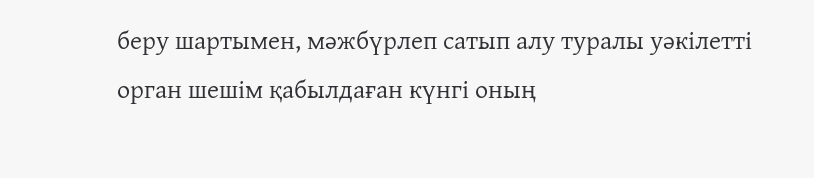беру шартымен, мәжбүрлеп сатып алу туралы уәкiлеттi орган шешiм қабылдаған күнгi оның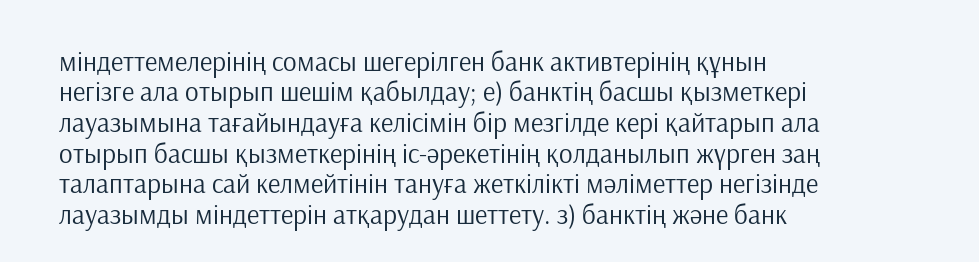мiндеттемелерiнiң сомасы шегерiлген банк активтерiнiң құнын негiзге ала отырып шешiм қабылдау; е) банктiң басшы қызметкерi лауазымына тағайындауға келiсiмiн бiр мезгiлде керi қайтарып ала отырып басшы қызметкерiнiң iс-әрекетiнiң қолданылып жүрген заң талаптарына сай келмейтiнiн тануға жеткiлiктi мәлiметтер негiзiнде лауазымды мiндеттерiн атқарудан шеттету. з) банктiң және банк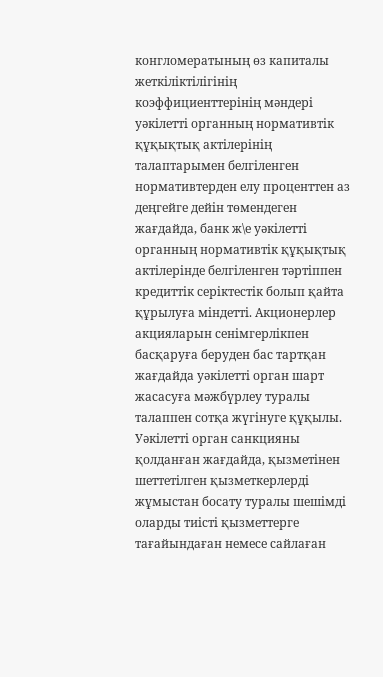конгломератының өз капиталы жеткiлiктiлiгiнiң коэффициенттерiнiң мәндерi уәкiлеттi органның нормативтiк құқықтық актiлерiнiң талаптарымен белгiленген нормативтерден елу проценттен аз деңгейге дейiн төмендеген жағдайда, банк ж\е уәкiлеттi органның нормативтiк құқықтық актiлерiнде белгiленген тәртiппен кредиттiк серiктестiк болып қайта құрылуға мiндеттi. Акционерлер акцияларын сенiмгерлiкпен басқаруға беруден бас тартқан жағдайда уәкiлеттi орган шарт жасасуға мәжбүрлеу туралы талаппен сотқа жүгiнуге құқылы. Уәкiлеттi орган санкцияны қолданған жағдайда, қызметiнен шеттетiлген қызметкерлердi жұмыстан босату туралы шешiмдi оларды тиiстi қызметтерге тағайындаған немесе сайлаған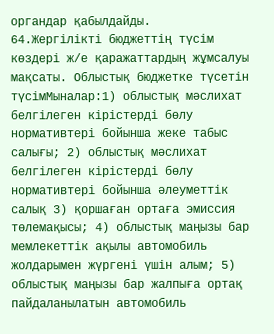органдар қабылдайды.
64.Жергілікті бюджеттің түсім көздері ж/е қаражаттардың жұмсалуы мақсаты. Облыстық бюджетке түсетiн түсiмМыналар:1) облыстық мәслихат белгiлеген кiрiстердi бөлу нормативтерi бойынша жеке табыс салығы; 2) облыстық мәслихат белгiлеген кiрiстердi бөлу нормативтерi бойынша әлеуметтiк салық 3) қоршаған ортаға эмиссия төлемақысы; 4) облыстық маңызы бар мемлекеттiк ақылы автомобиль жолдарымен жүргенi үшiн алым; 5) облыстық маңызы бар жалпыға ортақ пайдаланылатын автомобиль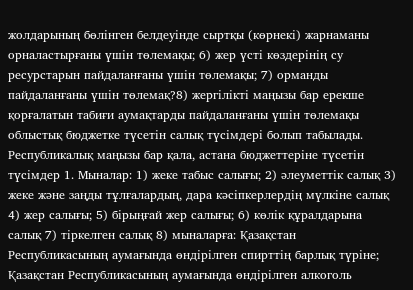жолдарының бөлiнген белдеуiнде сыртқы (көрнекi) жарнаманы орналастырғаны үшiн төлемақы; 6) жер үстi көздерiнiң су ресурстарын пайдаланғаны үшiн төлемақы; 7) орманды пайдаланғаны үшiн төлемақ?8) жергiлiктi маңызы бар ерекше қорғалатын табиғи аумақтарды пайдаланғаны үшiн төлемақы облыстық бюджетке түсетiн салық түсiмдерi болып табылады. Республикалық маңызы бар қала, астана бюджеттерiне түсетiн түсiмдер 1. Мыналар: 1) жеке табыс салығы; 2) әлеуметтiк салық 3) жеке және заңды тұлғалардың, дара кәсiпкерлердiң мүлкiне салық 4) жер салығы; 5) бiрыңғай жер салығы; 6) көлiк құралдарына салық 7) тiркелген салық 8) мыналарға: Қазақстан Республикасының аумағында өндiрiлген спирттiң барлық түрiне; Қазақстан Республикасының аумағында өндiрiлген алкоголь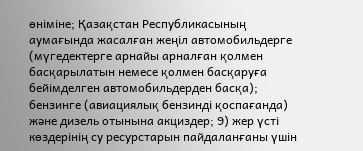өнiмiне; Қазақстан Республикасының аумағында жасалған жеңiл автомобильдерге (мүгедектерге арнайы арналған қолмен басқарылатын немесе қолмен басқаруға бейiмделген автомобильдерден басқа); бензинге (авиациялық бензиндi қоспағанда) және дизель отынына акциздер; 9) жер үстi көздерiнiң су ресурстарын пайдаланғаны үшiн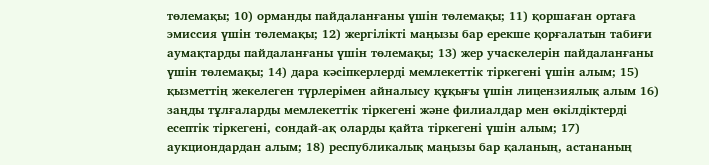төлемақы; 10) орманды пайдаланғаны үшiн төлемақы; 11) қоршаған ортаға эмиссия үшiн төлемақы; 12) жергiлiктi маңызы бар ерекше қорғалатын табиғи аумақтарды пайдаланғаны үшiн төлемақы; 13) жер учаскелерiн пайдаланғаны үшiн төлемақы; 14) дара кәсiпкерлердi мемлекеттiк тiркегенi үшiн алым; 15) қызметтiң жекелеген түрлерiмен айналысу құқығы үшiн лицензиялық алым 16) заңды тұлғаларды мемлекеттiк тiркегенi және филиалдар мен өкiлдiктердi есептiк тiркегенi, сондай-ақ оларды қайта тiркегенi үшiн алым; 17) аукциондардан алым; 18) республикалық маңызы бар қаланың, астананың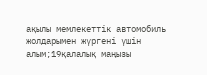ақылы мемлекеттiк автомобиль жолдарымен жүргенi үшiн алым;19қалалық маңызы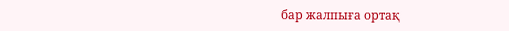бар жалпыға ортақ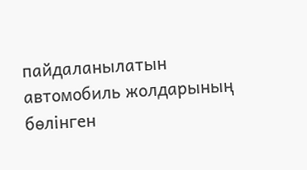пайдаланылатын автомобиль жолдарының бөлiнген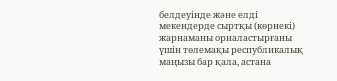белдеуiнде және елдi мекендерде сыртқы (көрнекi) жарнаманы орналастырғаны үшiн төлемақы республикалық маңызы бар қала, астана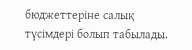бюджеттерiне салық түсiмдерi болып табылады.